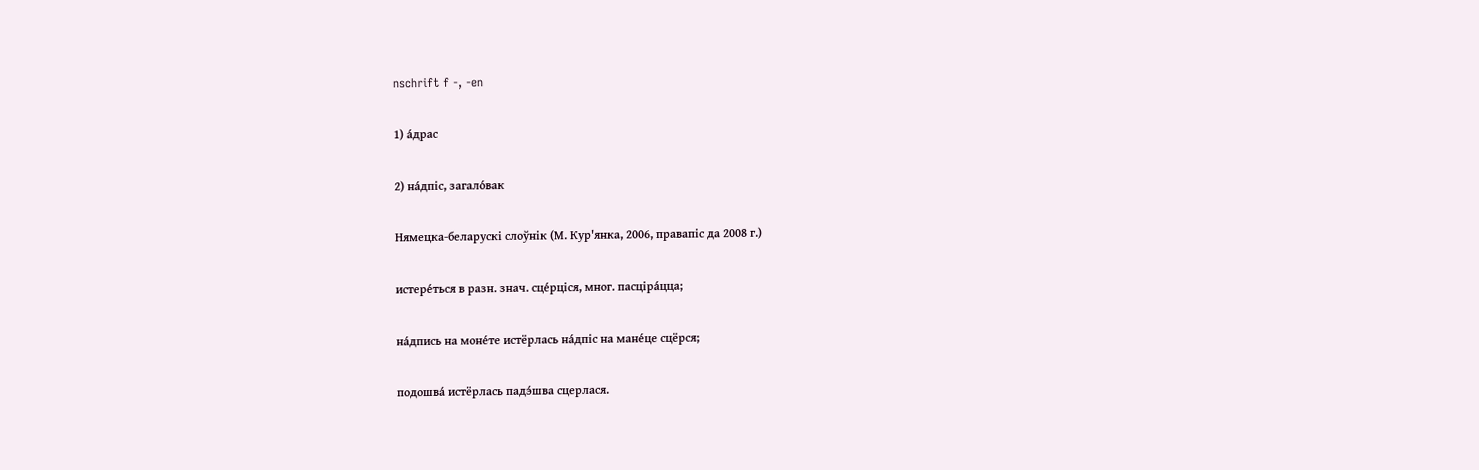nschrift f -, -en

1) а́драс

2) на́дпіс, загало́вак

Нямецка-беларускі слоўнік (М. Кур'янка, 2006, правапіс да 2008 г.)

истере́ться в разн. знач. сце́рціся, мног. пасціра́цца;

на́дпись на моне́те истёрлась на́дпіс на мане́це сцёрся;

подошва́ истёрлась падэ́шва сцерлася.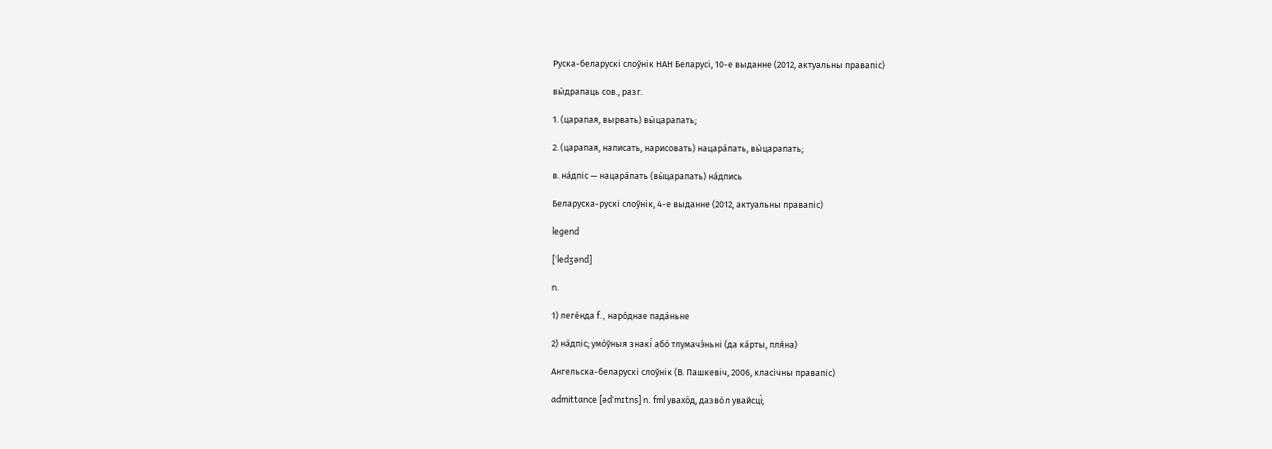Руска-беларускі слоўнік НАН Беларусі, 10-е выданне (2012, актуальны правапіс)

вы́драпаць сов., разг.

1. (царапая, вырвать) вы́царапать;

2. (царапая, написать, нарисовать) нацара́пать, вы́царапать;

в. на́дпіс — нацара́пать (вы́царапать) на́дпись

Беларуска-рускі слоўнік, 4-е выданне (2012, актуальны правапіс)

legend

[ˈledʒənd]

n.

1) леге́нда f., наро́днае пада́ньне

2) на́дпіс; умо́ўныя знакі́ або́ тлумачэ́ньні (да ка́рты, пля́на)

Ангельска-беларускі слоўнік (В. Пашкевіч, 2006, класічны правапіс)

admittance [ədˈmɪtns] n. fml увахо́д, дазво́л увайсці́;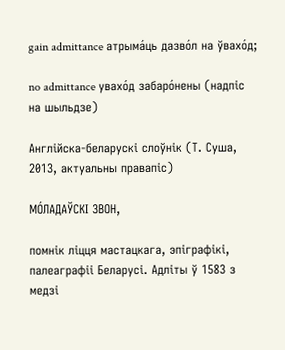gain admittance атрыма́ць дазво́л на ўвахо́д;

no admittance увахо́д забаро́нены (надпіс на шыльдзе)

Англійска-беларускі слоўнік (Т. Суша, 2013, актуальны правапіс)

МО́ЛАДАЎСКІ ЗВОН,

помнік ліцця мастацкага, эпіграфікі, палеаграфіі Беларусі. Адліты ў 1583 з медзі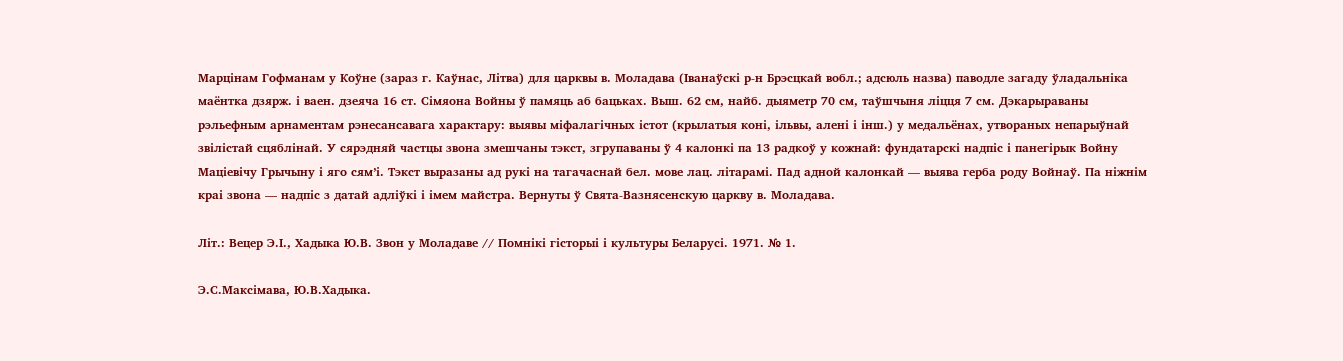Марцінам Гофманам у Коўне (зараз г. Каўнас, Літва) для царквы в. Моладава (Іванаўскі р-н Брэсцкай вобл.; адсюль назва) паводле загаду ўладальніка маёнтка дзярж. і ваен. дзеяча 16 ст. Сімяона Войны ў памяць аб бацьках. Выш. 62 см, найб. дыяметр 70 см, таўшчыня ліцця 7 см. Дэкарыраваны рэльефным арнаментам рэнесансавага характару: выявы міфалагічных істот (крылатыя коні, ільвы, алені і інш.) у медальёнах, утвораных непарыўнай звілістай сцяблінай. У сярэдняй частцы звона змешчаны тэкст, згрупаваны ў 4 калонкі па 13 радкоў у кожнай: фундатарскі надпіс і панегірык Войну Маціевічу Грычыну і яго сям’і. Тэкст выразаны ад рукі на тагачаснай бел. мове лац. літарамі. Пад адной калонкай — выява герба роду Войнаў. Па ніжнім краі звона — надпіс з датай адліўкі і імем майстра. Вернуты ў Свята-Вазнясенскую царкву в. Моладава.

Літ.: Вецер Э.І., Хадыка Ю.В. Звон у Моладаве // Помнікі гісторыі і культуры Беларусі. 1971. № 1.

Э.С.Максімава, Ю.В.Хадыка.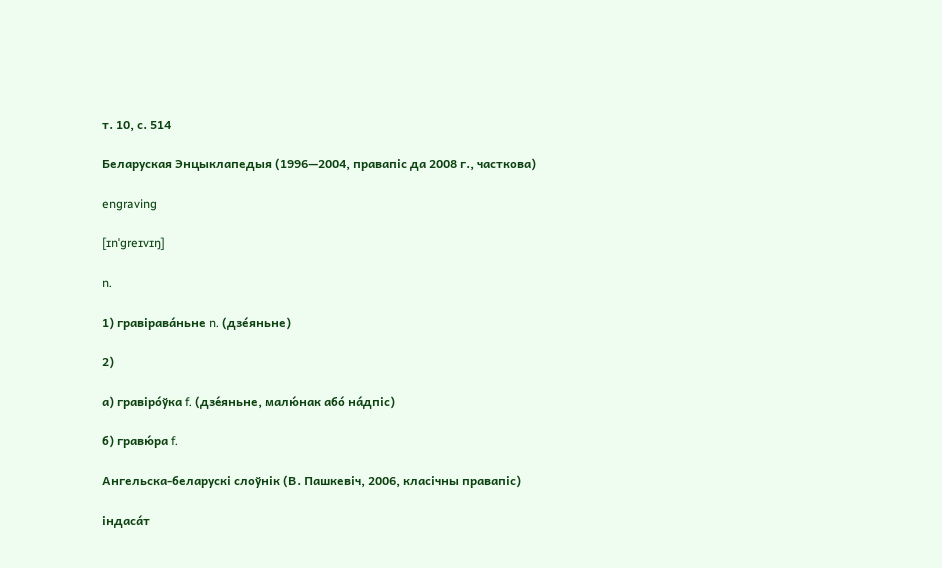т. 10, с. 514

Беларуская Энцыклапедыя (1996—2004, правапіс да 2008 г., часткова)

engraving

[ɪnˈgreɪvɪŋ]

n.

1) гравірава́ньне n. (дзе́яньне)

2)

а) гравіро́ўка f. (дзе́яньне, малю́нак або́ на́дпіс)

б) гравю́ра f.

Ангельска-беларускі слоўнік (В. Пашкевіч, 2006, класічны правапіс)

індаса́т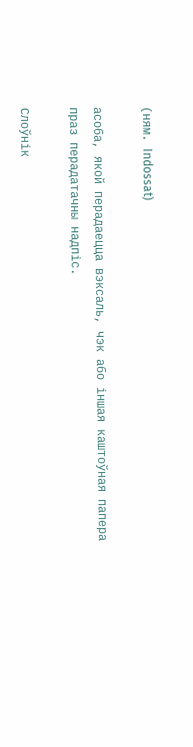(ням. Indossat)

асоба, якой перадаецца вэксаль, чэк або іншая каштоўная папера праз перадатачны надпіс.

Слоўнік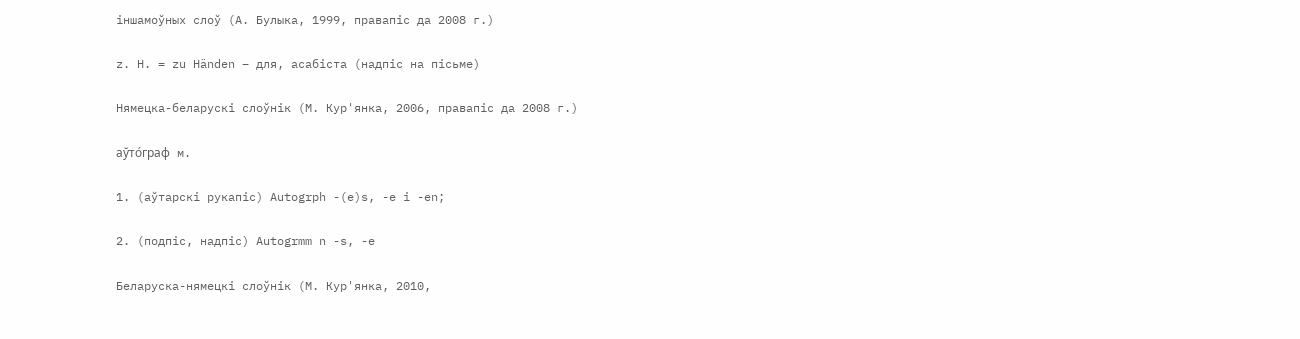іншамоўных слоў (А. Булыка, 1999, правапіс да 2008 г.)

z. H. = zu Händen – для, асабіста (надпіс на пісьме)

Нямецка-беларускі слоўнік (М. Кур'янка, 2006, правапіс да 2008 г.)

аўто́граф м.

1. (аўтарскі рукапіс) Autogrph -(e)s, -e і -en;

2. (подпіс, надпіс) Autogrmm n -s, -e

Беларуска-нямецкі слоўнік (М. Кур'янка, 2010,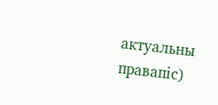актуальны правапіс)